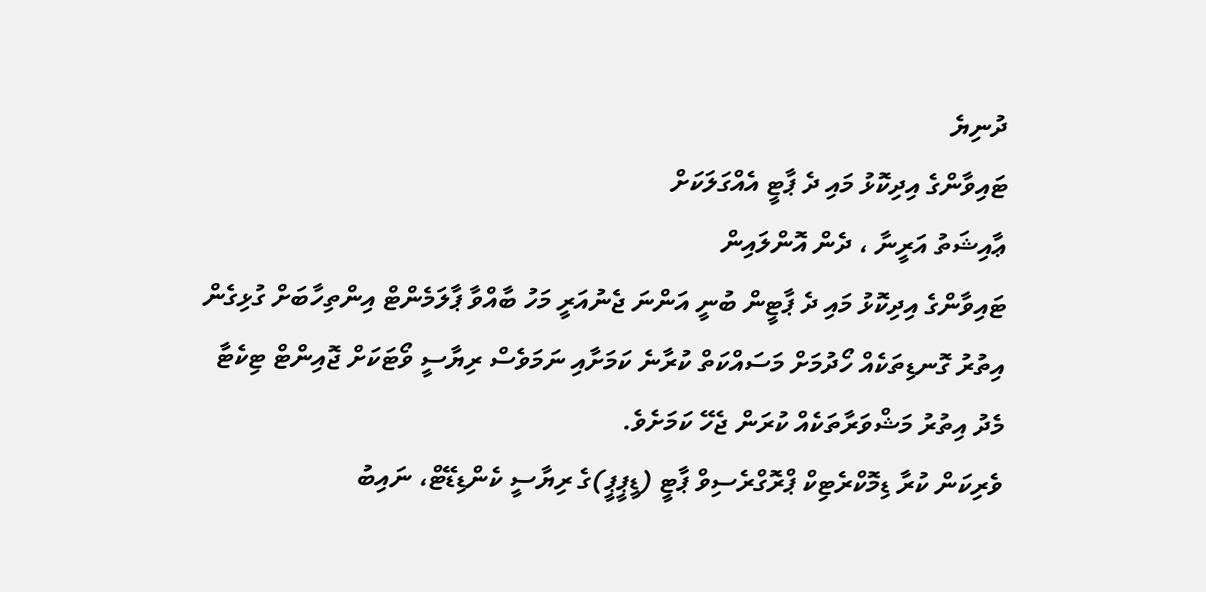ދުނިޔެ
ޓައިވާންގެ އިދިކޮޅު މައި ދެ ޕާޓީ އެއްގަލަކަށް
ޢާއިޝަތު އަރީނާ ، ދެން އޮންލައިން
ޓައިވާންގެ އިދިކޮޅު މައި ދެ ޕާޓީން ބުނީ އަންނަ ޖެނުއަރީ މަހު ބާއްވާ ޕާލަމެންޓް އިންތިހާބަށް ގުޅިގެން އިތުރު ގޮނޑިތަކެއް ހޯދުމަށް މަސައްކަތް ކުރާނެ ކަމަށާއި ނަމަވެސް ރިޔާސީ ވޯޓަކަށް ޖޮއިންޓް ޓިކެޓާ މެދު އިތުރު މަޝްވަރާތަކެއް ކުރަން ޖެހޭ ކަމަށެވެ.
ވެރިކަން ކުރާ ޑިމޮކްރެޓިކް ޕްރޮގްރެސިވް ޕާޓީ (ޑީޕީޕީ)ގެ ރިޔާސީ ކެންޑިޑޭޓް، ނައިބު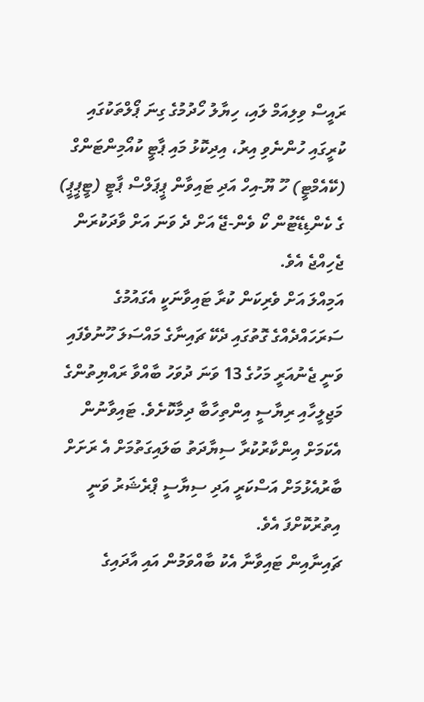ރައީސް ވިލިއަމް ލައި، ހިޔާލު ހޯދުމުގެ ގިނަ ޕޯލްތަކުގައި ކުރީގައި ހުންނެވި އިރު، އިދިކޮޅު މައި ޕާޓީ ކުއޯމިންޓަންގް (ކޭއެމްޓީ) ހޫ ޔޫ-އިހް އަދި ޓައިވާން ޕީޕަލްސް ޕާޓީ (ޓީޕީޕީ) ގެ ކެންޑިޑޭޓުން ކޯ ވެން-ޖޭ އަށް ދެ ވަނަ އަށް ވާދަކުރަން ޖެހިއްޖެ އެވެ.
އަމިއްލަ އަށް ވެރިކަން ކުރާ ޓައިވާނަކީ އެގައުމުގެ ސަރަހައްދެއްގެ ގޮތުގައި ދެކޭ ޗައިނާގެ މައްސަލަ ހޫނުވެފައި ވަނީ ޖެނުއަރީ މަހުގެ 13 ވަނަ ދުވަހު ބާއްވާ ރައްޔިތުންގެ މަޖިލީހާއި ރިޔާސީ އިންތިހާބާ ދިމާކޮށެވެ. ޓައިވާނުން އެކަމަށް އިންކާރުކުރާ ސިޔާދަތު ބަލައިގަތުމަށް އެ ރަށަށް ބާރުއެޅުމަށް އަސްކަރީ އަދި ސިޔާސީ ޕްރެޝަރު ވަނީ އިތުރުކޮށްފަ އެވެ.
ޗައިނާއިން ޓައިވާނާ އެކު ބާއްވަމުން އައި އާދައިގެ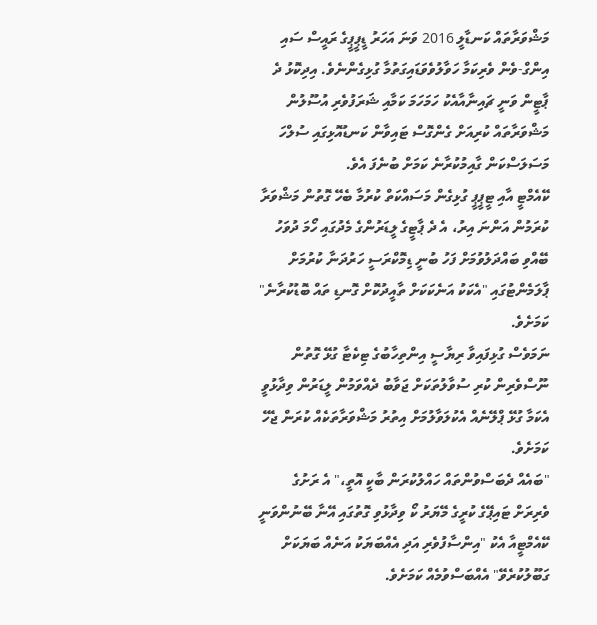މަޝްވަރާތައް ކަނޑާލީ 2016 ވަނަ އަހަރު ޑީޕީޕީގެ ރައީސް ސައި އިންގް-ވެން ވެރިކަމާ ހަވާލުވެވަޑައިގަތުމާ ގުޅިގެންނެވެ. އިދިކޮޅު ދެ ޕާޓީން ވަނީ ޗައިނާއާއެކު ހަމަހަމަ ކަމާއި ޝަރަފުވެރި އުސޫލުން މަޝްވަރާތައް ކުރިއަށް ގެންގޮސް ޓައިވާން ކަނޑުއޮޅިގައި ސުލްހަ މަސަލަސްކަން ގާއިމުކުރާނެ ކަމަށް ބުނެފަ އެވެ.
ކޭއެމްޓީ އާއި ޓީޕީޕީ ގުޅިގެން މަސައްކަތް ކުރުމާ ބެހޭ ގޮތުން މަޝްވަރާ ކުރަމުން އަންނަ އިރު، އެ ދެ ޕާޓީގެ ލީޑަރުންގެ މެދުގައި ހޯމަ ދުވަހު ބޭއްވި ބައްދަލުވުމަށް ފަހު ބުނީ ޑިމޮކްރަސީ ހަރުދަނާ ކުރުމަށް ޕާލަމެންޓުގައި "އެކަކު އަނެކަކަށް ތާއީދުކޮށް ގޮނޑި ތައް ބޮޑުކުރާނެ" ކަމަށެވެ.
ނަމަވެސް ގުޅިފައިވާ ރިޔާސީ އިންތިހާބުގެ ޓިކެޓާ ގުޅޭ ގޮތުން ނޫސްވެރިން ކުރި ސުވާލުތަކަށް ޖަވާބު ދެއްވަމުން ލީޑަރުން ވިދާޅުވީ އެކަމާ ގުޅޭ ޕްލޭނެއް އެކުލަވާލުމަށް އިތުރު މަޝްވަރާތަކެއް ކުރަން ޖެހޭ ކަމަށެވެ.
"ބައެއް ދެބަސްވުންތައް ހައްލުކުރަން ބާކީ އޮތީ،" އެ ރަށުގެ ވެރިރަށް ޓައިޕޭގެ ކުރީގެ މޭޔަރު ކޯ ވިދާޅުވި ގޮތުގައި އޭނާ ބޭނުންވަނީ ކޭއެމްޓީއާ އެކު "އިންސާފުވެރި އަދި އެއްބަޔަކު އަނެއް ބަޔަކަށް ގަބޫލުކުރެވޭ" އެއްބަސްވުމެއް ކަމަށެވެ.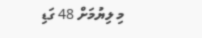މި ލިޔުމަށް 48 ގަޑި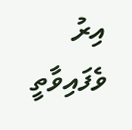އިރު ވެފައިވާތީ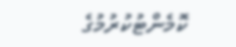ކޮމެންޓުކުރުމުގެ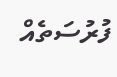ފުރުސަތެއް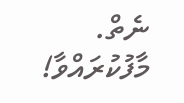ނެތް. މާފުކުރައްވާ!